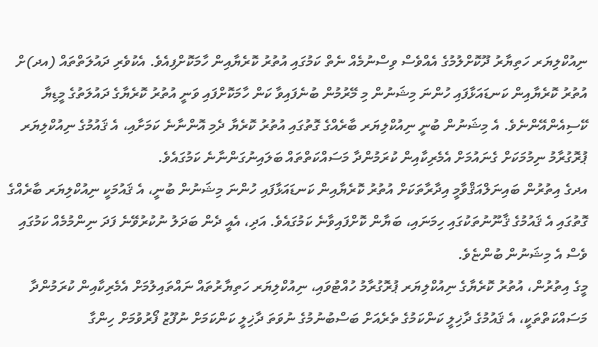ނިއުކްލިޔަރ ހަތިޔާރު ދޫކޮށްލުމުގެ އެއްވެސް ވިސްނުމެއް ނެތް ކަމުގައި އުތުރު ކޮރެޔާއިން ހާމަކޮށްފިއެވެ. އެކުވެރި ދައުލަތްތައް (އދ)ށް އުތުރު ކޮރެޔާއިން ކަނޑައަޅާފައި ހުންނަ މިޝަނުން މި މޭރުމުން ބުނެފައިވާ ކަން ހާމަކޮށްފައި ވަނީ އުތުރު ކޮރެޔާގެ ދައުލަތުގެ މީޑިޔާ ކޭސިއެންއޭންނެވެ. އެ މިޝަނުން ބުނީ ނިއުކްލިޔަރ ބާރެއްގެ ގޮތުގައި އުތުރު ކޮރެޔާ ދެމި އޮންނާނެ ކަމަށާއި، އެ ޤައުމުގެ ނިއުކްލިޔަރ ޕުރޮގުރާމު ނިމުމަކަށް ގެނައުމަށް އެމެރިކާއިން ކުރަމުންދާ މަސައްކަތްތައް ބަލައިނުގަންނާނެ ކަމުގައެވެ.
އދގެ އިތުރުން ބައިނަލްއަޤްވާމީ އިދާރާތަކަށް އުތުރު ކޮރެޔާއިން ކަނޑައަޅާފައި ހުންނަ މިޝަނުން ބުނީ، އެ ޤައުމަކީ ނިއުކްލިޔަރ ބާރެއްގެ ގޮތުގައި އެ ޤައުމުގެ ޤާނޫނުތަކުގައި ހިމަނައި، ބަޔާން ކޮށްފައިވާނެ ކަމުގައެވެ. އަދި، އެއީ ދެން ބަދަލު ނުކުރުވޭނެ ފަދަ ނިންމުމެއް ކަމުގައި ވެސް އެ މިޝަނުން ބުންޏެވެ.
މީގެ އިތުރުން، އުތުރު ކޮރެޔާގެ ނިއުކްލިޔަރ ޕުރޮގުރާމު ހުއްޓުވައި، ނިއުކްލިޔަރ ހަތިޔާރުތައް ނައްތައިލުމަށް އެމެރިކާއިން ކުރަމުންދާ މަސައްކަތްތަކީ، އެ ޤައުމުގެ ދާޚިލީ ކަންކަމުގެ ތެރެއަށް ބަސްބުނުމުގެ ނުވަތަ ދާޚިލީ ކަންކަމަށް ނުފޫޒު ފޯރުވުމަށް ހިންގާ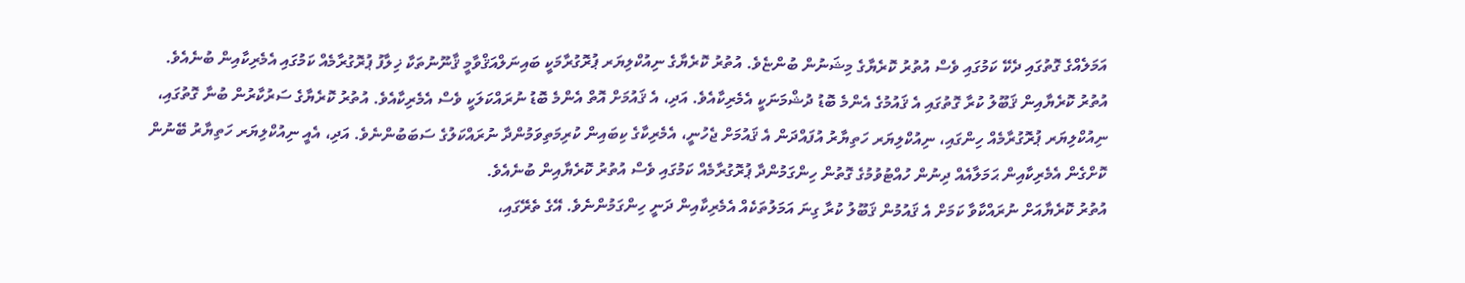އަމަލެއްގެ ގޮތުގައި ދެކޭ ކަމުގައި ވެސް އުތުރު ކޮރެޔާގެ މިޝަނުން ބުންޏެވެ. އުތުރު ކޮރެޔާގެ ނިއުކްލިޔަރ ޕުރޮގުރާމަކީ ބައިނަލްއަޤްވާމީ ޤާނޫނުތަކާ ޚިލާފު ޕުރޮގުރާމެއް ކަމުގައި އެމެރިކާއިން ބުނެއެވެ.
އުތުރު ކޮރެޔާއިން ޤަބޫލު ކުރާ ގޮތުގައި އެ ޤައުމުގެ އެންމެ ބޮޑު ދުޝްމަނަކީ އެމެރިކާއެވެ. އަދި، އެ ޤައުމަށް އޮތް އެންމެ ބޮޑު ނުރައްކަލަކީ ވެސް އެމެރިކާއެވެ. އުތުރު ކޮރެޔާގެ ސަރުކާރުން ބުނާ ގޮތުގައި، ނިއުކްލިޔަރ ޕުރޮގުރާމެއް ހިންގައި، ނިއުކްލިޔަރ ހަތިޔާރު އުފައްދަން އެ ޤައުމަށް ޖެހުނީ، އެމެރިކާގެ ކިބައިން ކުރިމަތިވަމުންދާ ނުރައްކަލުގެ ސަބަބުންނެވެ. އަދި، އެއީ ނިއުކްލިޔަރ ހަތިޔާރު ބޭނުން ކޮށްގެން އެމެރިކާއިން ޙަމަލާއެއް ދިނުން ހުއްޓުވުމުގެ ގޮތުން ހިންގަމުންދާ ޕުރޮގުރާމެއް ކަމުގައި ވެސް އުތުރު ކޮރެޔާއިން ބުނެއެވެ.
އުތުރު ކޮރެޔާއަށް ނުރައްކާވާ ކަމަށް އެ ޤައުމުން ޤަބޫލު ކުރާ ގިނަ އަމަލުތަކެއް އެމެރިކާއިން ދަނީ ހިންގަމުންނެވެ. އޭގެ ތެރޭގައި،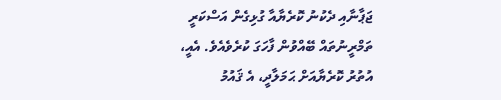ޖަޕާނާއި ދެކުނު ކޮރެޔާއާ ގުޅިގެން އަސްކަރީ ތަމްރީނުތައް ބޭއްވުން ފާހަގަ ކުރެވެއެވެ. އެއީ، އުތުރު ކޮރެޔާއަށް ޙަމަލާދީ، އެ ޤައުމު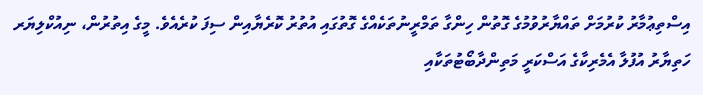އިސްތިޢުމާރު ކުރުމަށް ތައްޔާރުވުމުގެ ގޮތުން ހިންގާ ތަމްރީނުތަކެއްގެ ގޮތުގައި އުތުރު ކޮރެޔާއިން ސިފަ ކުރެއެވެ. މީގެ އިތުރުން، ނިއުކްލިޔަރ ހަތިޔާރު އުފުލާ އެމެރިކާގެ އަސްކަރީ މަތިންދާބޯޓުތަކާއި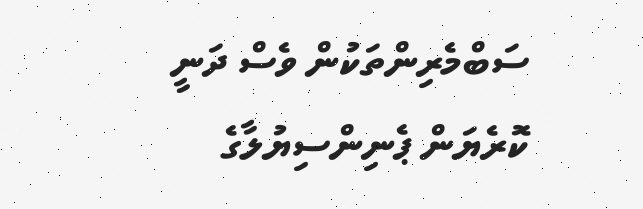ސަބްމެރިންތަކުން ވެސް ދަނީ ކޮރެޔަން ޕެނިންސިޔުލާގެ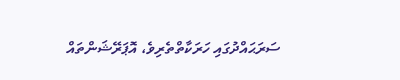ސަރަޙައްދުގައި ހަރަކާތްތެރިވެ، އޮޕަރޭޝަންތައް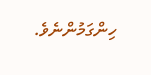ހިންގަމުންނެވެ.